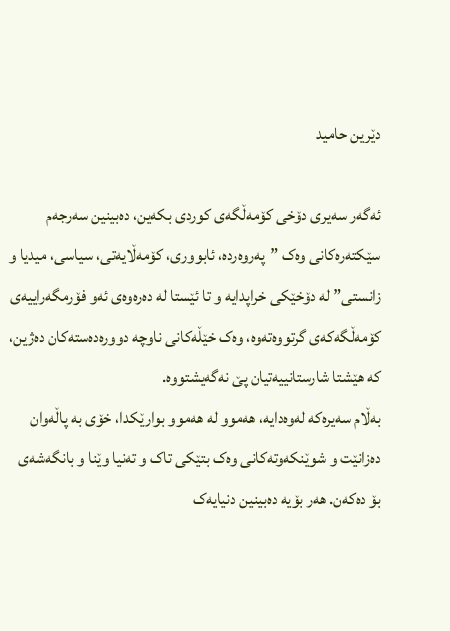دێرین حامید

ئەگەر سەیری دۆخی کۆمەڵگەی کوردی بکەین، دەبینین سەرجەم سێکتەرەکانی وەک ”پەروەردە، ئابووری، کۆمەڵایەتی، سیاسی، میدیا و زانستی” لە دۆخێکی خراپدایە و تا ئێستا لە دەرەوەی ئەو فۆرمگەراییەی کۆمەڵگەکەی گرتووەتەوە، وەک خێڵەکانی ناوچە دوورەدەستەکان دەژین، کە هێشتا شارستانییەتیان پێ نەگەیشتووە.
بەڵام سەیرەکە لەوەدایە، هەموو لە هەموو بوارێکدا، خۆی بە پاڵەوان دەزانێت و شوێنکەوتەکانی وەک بتێکی تاک و تەنیا وێنا و بانگەشەی بۆ دەکەن. هەر بۆیە دەبینین دنیایەک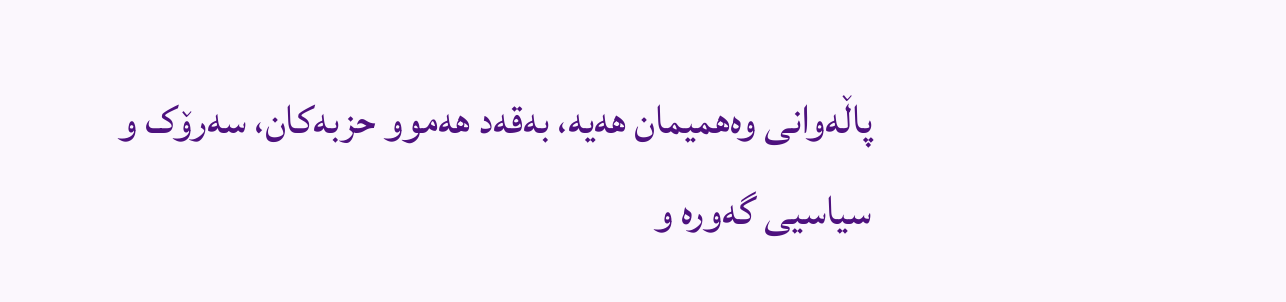پاڵەوانی وەهمیمان هەیە، بەقەد هەموو حزبەکان، سەرۆک و سیاسیی گەورە و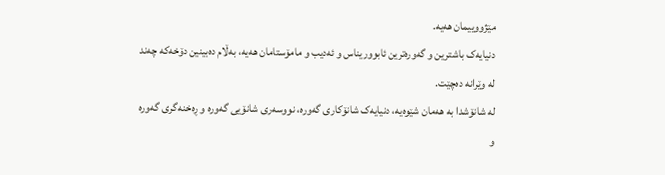مێژووییمان هەیە.
دنیایەک باشترین و گەورەترین ئابووریناس و ئەدیب و مامۆستامان هەیە، بەڵام دەبینین دۆخەکە چەند لە وێرانە دەچێت.
لە شانۆشدا بە هەمان شێوەیە، دنیایەک شانۆکاری گەورە، نووسەری شانۆیی گەورە و ڕەخنەگری گەورە و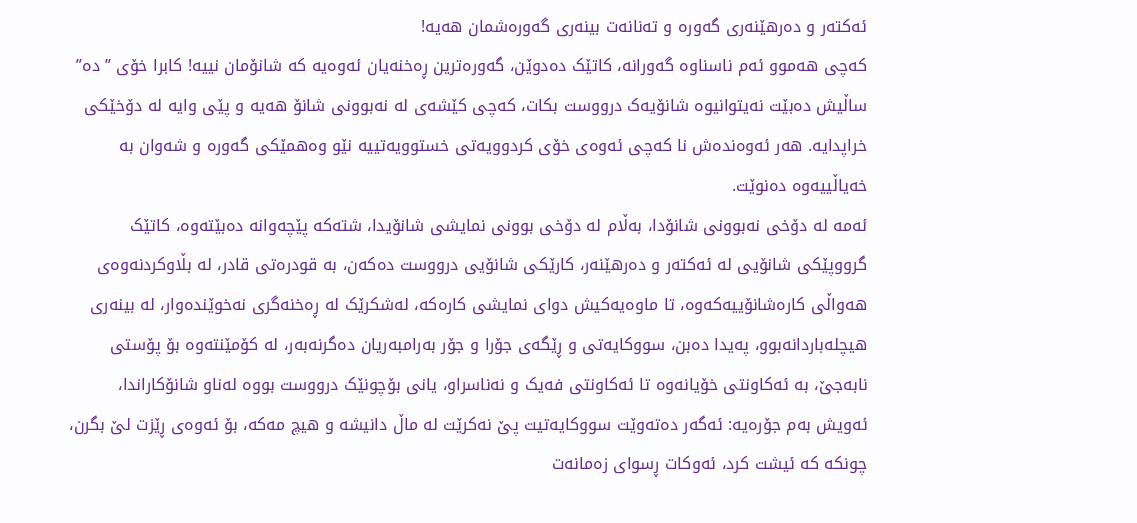ئەکتەر و دەرهێنەری گەورە و تەنانەت بینەری گەورەشمان هەیە!
کەچی هەموو ئەم ناسناوە گەورانە، کاتێک دەدوێن، گەورەترین ڕەخنەیان ئەوەیە کە شانۆمان نییە! کابرا خۆی ”دە” ساڵیش دەبێت نەیتوانیوە شانۆیەک درووست بکات، کەچی کێشەی لە نەبوونی شانۆ هەیە و پێی وایە لە دۆخێکی خراپدایە. هەر ئەوەندەش نا کەچی ئەوەی خۆی کردوویەتی خستوویەتییە نێو وەهمێکی گەورە و شەوان بە خەیاڵییەوە دەنوێت.
ئەمە لە دۆخی نەبوونی شانۆدا، بەڵام لە دۆخی بوونی نمایشی شانۆیدا، شتەکە پێچەوانە دەبێتەوە، کاتێک گرووپێکی شانۆیی لە ئەکتەر و دەرهێنەر، کارێکی شانۆیی درووست دەکەن، بە قودرەتی قادر، لە بڵاوکردنەوەی هەواڵی کارەشانۆییەکەوە، تا ماوەیەکیش دوای نمایشی کارەکە، لەشکرێک لە ڕەخنەگری نەخوێندەوار، لە بینەری هیچلەباردانەبوو، پەیدا دەبن، سووکایەتی و ڕێگەی جۆرا و جۆر بەرامبەریان دەگرنەبەر، لە کۆمێنتەوە بۆ پۆستی نابەجێ، بە ئەکاونتی خۆیانەوە تا ئەکاونتی فەیک و نەناسراو، یانی بۆچونێک درووست بووە لەناو شانۆکاراندا، ئەویش بەم جۆرەیە: ئەگەر دەتەوێت سووکایەتیت پێ نەکرێت لە ماڵ دانیشە و هیچ مەکە، بۆ ئەوەی ڕێزت لێ بگرن، چونکە کە ئیشت کرد، ئەوکات ڕسوای زەمانەت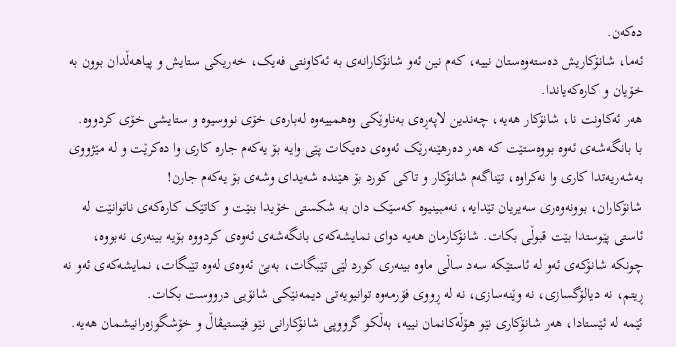دەکەن.
ئەما، شانۆکاریش دەستەوەستان نییە، کەم نین ئەو شانۆکارانەی بە ئەکاونتی فەیک، خەریکی ستایش و پیاهەڵدان بوون بە خۆیان و کارەکەیاندا.
هەر ئەکاونت نا، شانۆکار هەیە، چەندین لاپەڕەی بەناوێکی وەهمییەوە لەبارەی خۆی نووسیوە و ستایشی خۆی کردووە.
با بانگەشەی ئەوە بووەستێت کە هەر دەرهێنەرێک ئەوەی دەیکات پێی وایە بۆ یەکەم جارە کاری وا دەکرێت و لە مێژووی بەشەریەتدا کاری وا نەکراوە، تێناگەم شانۆکار و تاکی کورد بۆ هێندە شەیدای وشەی بۆ یەکەم جارن!
شانۆکاران، بوونەوەری سەیریان تێدایە، نەمبینیوە کەسێک دان بە شکستی خۆیدا بنێت و کاتێک کارەکەی ناتوانێت لە ئاستی پێوستدا بێت قبوڵی بکات. شانۆکارمان هەیە دوای نمایشەکەی بانگەشەی ئەوەی کردووە بۆیە بینەری نەبووە، چونکە شانۆکەی ئەو لە ئاستێکە سەد ساڵی ماوە بینەری کورد لێی تێبگات، بەبێ ئەوەی لەوە تێبگات، نمایشەکەی ئەو نە ڕیتم، نە دیالۆگسازی، نە وێنەسازی، نە لە ڕووی فۆرمەوە توانیویەتی دیمەنێکی شانۆیی درووست بکات.
ئێمە لە ئێستادا، هەر شانۆکاری نێو هۆڵەکانمان نییە، بەڵکو گرووپی شانۆکارانی نێو فێستیڤاڵ و خۆشگوزەرانیشمان هەیە.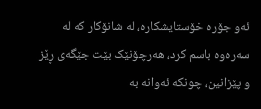ئەو جۆرە خۆستایشکارە، لە شانۆکار کە لە سەرەوە باسم کرد، هەرچۆنێک بێت جێگەی ڕێز و پێزانین، چونکە ئەوانە بە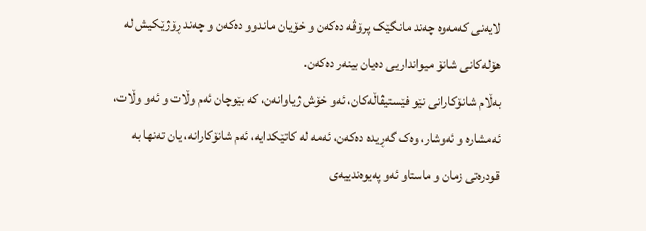لایەنی کەمەوە چەند مانگێک پرۆڤە دەکەن و خۆیان ماندوو دەکەن و چەند ڕۆژێکیش لە هۆلەکانی شانۆ میوانداریی دەیان بینەر دەکەن.
بەڵام شانۆکارانی نێو فێستیڤاڵەکان، ئەو خۆش ژیاوانەن، کە بێوچان ئەم وڵات و ئەو وڵات، ئەمشارە و ئەوشار، وەک گەڕیدە دەکەن، ئەمە لە کاتێکدایە، ئەم شانۆکارانە، یان تەنها بە قودرەتی زمان و ماستاو ئەو پەیوەندییەی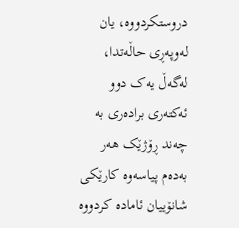دروستکردووە، یان لەوپەڕی حاڵەتدا، لەگەڵ یەک دوو ئەکتەری برادەری بە چەند ڕۆژێک هەر بەدەم پیاسەوە کارێکی شانۆییان ئامادە کردووە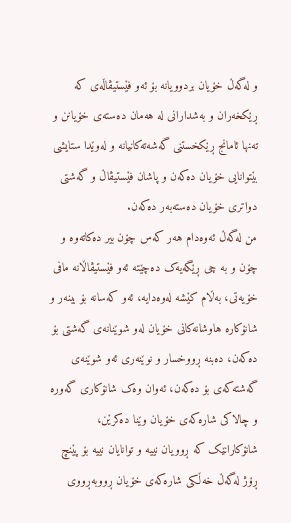و لەگەڵ خۆیان بردوویانە بۆ ئەو فێستیڤاڵەی کە ڕێکخەران و بەشدارانی لە هەمان دەستەی خۆیانن و تەنها ئامانج ڕێکخستنی گەشەتەکانیانە و لەوێدا ستایشی بێتوانایی خۆیان دەکەن و پاشان فێستیڤاڵ و گەشتی دواتری خۆیان دەستەبەر دەکەن.
من لەگەڵ ئەوەدام هەر کەس چۆن بیر دەکاتەوە و چۆن و بە چی ڕێگەیەک دەچێتە ئەو فێستیڤاڵانە مافی خۆیەتی، بەڵام کێشە لەوەدایە، ئەو کەسانە بۆ بینەر و شانۆکارە هاوشانەکانی خۆیان لەو شوێنانەی گەشتی بۆ دەکەن، دەبنە ڕووخسار و نوێنەری ئەو شوێنەی گەشتەکەی بۆ دەکەن، ئەوان وەک شانۆکاری گەورە و چالاکی شارەکەی خۆیان وێنا دەکرێن، شانۆکارانێک کە ڕوویان نییە و توانایان نییە بۆ پێنچ ڕۆژ لەگەڵ خەڵکی شارەکەی خۆیان ڕووبەڕووی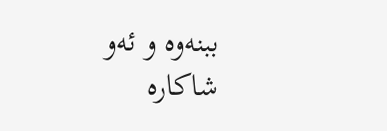ببنەوە و ئەو شاکارە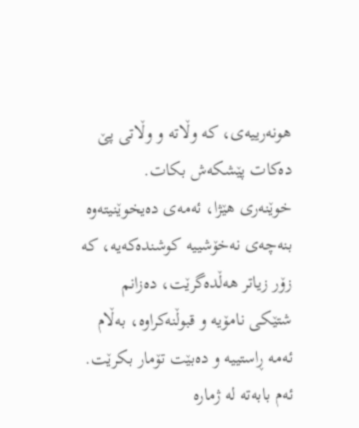هونەرییەی، کە وڵاتە و وڵاتی پێ دەکات پێشکەش بکات.
خوێنەری هێژا، ئەمەی دەیخوێنیتەوە بنەچەی نەخۆشییە کوشندەکەیە، کە زۆر زیاتر هەڵدەگرێت، دەزانم شتێکی نامۆیە و قبوڵنەکراوە، بەڵام ئەمە ڕاستییە و دەبێت تۆمار بکرێت.
ئەم بابەتە لە ژمارە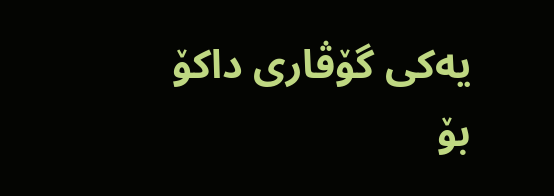یەکی گۆڤاری داکۆ بۆ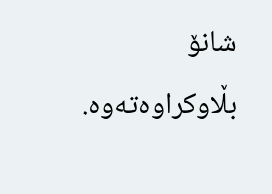شانۆ بڵاوکراوەتەوە.